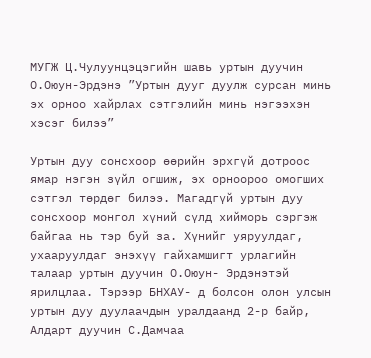МУГЖ Ц.Чулуунцэцэгийн шавь уртын дуучин О.Оюун-Эрдэнэ ”Уртын дууг дуулж сурсан минь эх орноо хайрлах сэтгэлийн минь нэгээхэн хэсэг билээ”

Уртын дуу сонсхоор өөрийн эрхгүй дотроос ямар нэгэн зүйл огшиж, эх орноороо омогших сэтгэл төрдөг билээ. Магадгүй уртын дуу сонсхоор монгол хүний сүлд хийморь сэргэж байгаа нь тэр буй за. Хүнийг уяруулдаг, ухааруулдаг энэхүү гайхамшигт урлагийн талаар уртын дуучин О.Оюун- Эрдэнэтэй ярилцлаа. Тэрээр БНХАУ- д болсон олон улсын уртын дуу дуулаачдын уралдаанд 2-р байр, Алдарт дуучин С.Дамчаа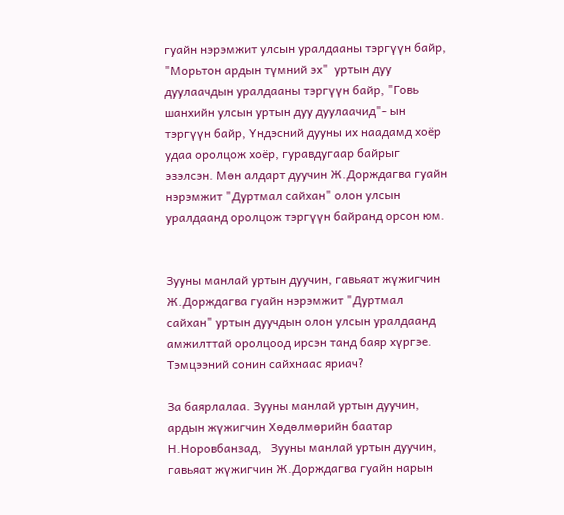гуайн нэрэмжит улсын уралдааны тэргүүн байр, "Морьтон ардын түмний эх"  уртын дуу дуулаачдын уралдааны тэргүүн байр, "Говь шанхийн улсын уртын дуу дуулаачид"- ын тэргүүн байр, Үндэсний дууны их наадамд хоёр удаа оролцож хоёр, гуравдугаар байрыг эзэлсэн. Мөн алдарт дуучин Ж.Дорждагва гуайн нэрэмжит "Дуртмал сайхан" олон улсын уралдаанд оролцож тэргүүн байранд орсон юм.


Зууны манлай уртын дуучин, гавьяат жүжигчин Ж.Дорждагва гуайн нэрэмжит "Дуртмал сайхан" уртын дуучдын олон улсын уралдаанд амжилттай оролцоод ирсэн танд баяр хүргэе. Тэмцээний сонин сайхнаас яриач?

За баярлалаа. Зууны манлай уртын дуучин, ардын жүжигчин Хөдөлмөрийн баатар Н.Норовбанзад,   Зууны манлай уртын дуучин, гавьяат жүжигчин Ж.Дорждагва гуайн нарын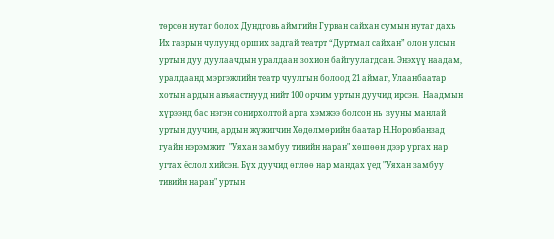төрсөн нутаг болох Дундговь аймгийн Гурван сайхан сумын нутаг дахь Их газрын чулуунд орших задгай театрт “Дуртмал сайхан” олон улсын уртын дуу дуулаачдын уралдаан зохион байгуулагдсан. Энэхүү наадам, уралдаанд мэргэжлийн театр чуулгын болоод 21 аймаг, Улаанбаатар хотын ардын авъяастнууд нийт 100 орчим уртын дуучид ирсэн.  Наадмын хүрээнд бас нэгэн сонирхолтой арга хэмжээ болсон нь  зууны манлай уртын дуучин, ардын жүжигчин Хөдөлмөрийн баатар Н.Норовбанзад гуайн нэрэмжит  "Уяхан замбуу тивийн наран" хөшөөн дээр ургах нар угтах ёслол хийсэн. Бүх дуучид өглөө нар мандах үед "Уяхан замбуу тивийн наран" уртын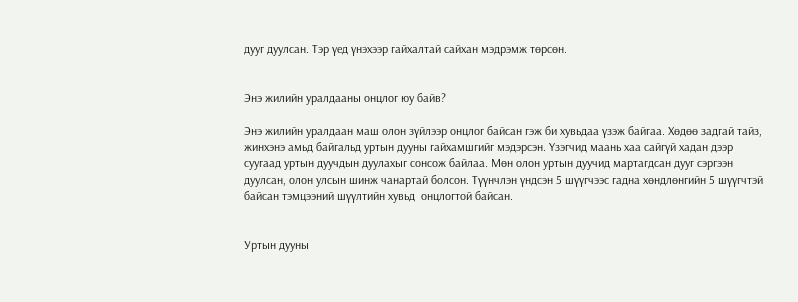дууг дуулсан. Тэр үед үнэхээр гайхалтай сайхан мэдрэмж төрсөн.


Энэ жилийн уралдааны онцлог юу байв?

Энэ жилийн уралдаан маш олон зүйлээр онцлог байсан гэж би хувьдаа үзэж байгаа. Хөдөө задгай тайз, жинхэнэ амьд байгальд уртын дууны гайхамшгийг мэдэрсэн. Үзэгчид маань хаа сайгүй хадан дээр  суугаад уртын дуучдын дуулахыг сонсож байлаа. Мөн олон уртын дуучид мартагдсан дууг сэргээн дуулсан, олон улсын шинж чанартай болсон. Түүнчлэн үндсэн 5 шүүгчээс гадна хөндлөнгийн 5 шүүгчтэй байсан тэмцээний шүүлтийн хувьд  онцлогтой байсан.


Уртын дууны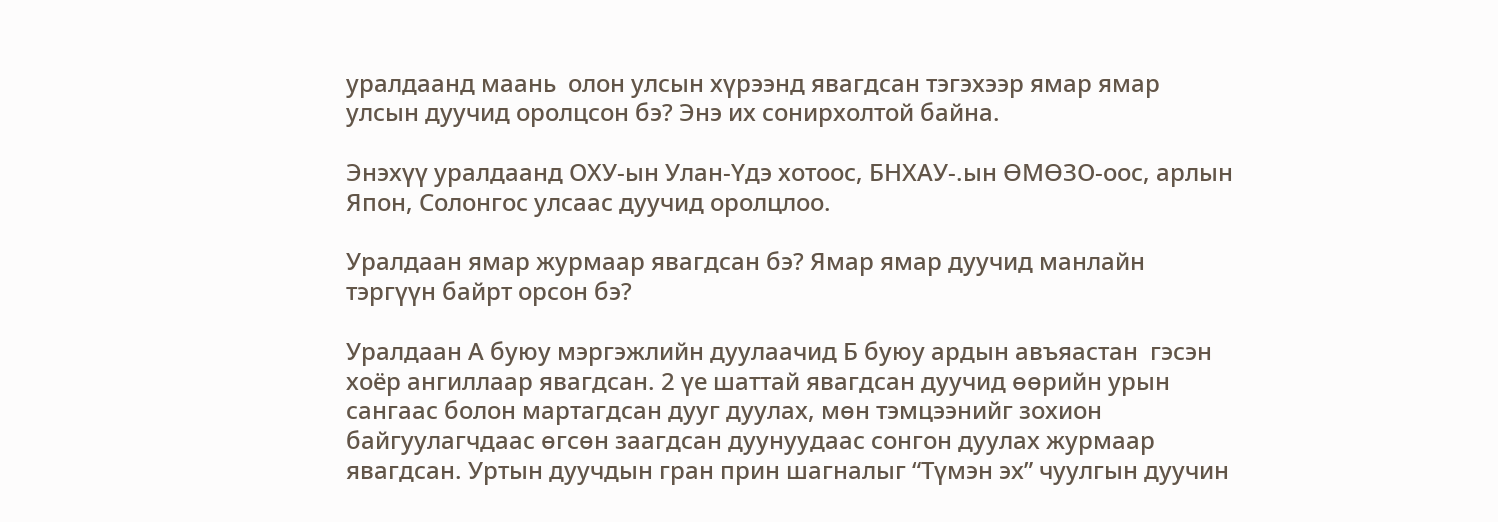уралдаанд маань  олон улсын хүрээнд явагдсан тэгэхээр ямар ямар улсын дуучид оролцсон бэ? Энэ их сонирхолтой байна.

Энэхүү уралдаанд ОХУ-ын Улан-Үдэ хотоос, БНХАУ-.ын ӨМӨЗО-оос, арлын Япон, Солонгос улсаас дуучид оролцлоо.

Уралдаан ямар журмаар явагдсан бэ? Ямар ямар дуучид манлайн тэргүүн байрт орсон бэ?

Уралдаан А буюу мэргэжлийн дуулаачид Б буюу ардын авъяастан  гэсэн хоёр ангиллаар явагдсан. 2 үе шаттай явагдсан дуучид өөрийн урын сангаас болон мартагдсан дууг дуулах, мөн тэмцээнийг зохион байгуулагчдаас өгсөн заагдсан дуунуудаас сонгон дуулах журмаар явагдсан. Уртын дуучдын гран прин шагналыг “Түмэн эх” чуулгын дуучин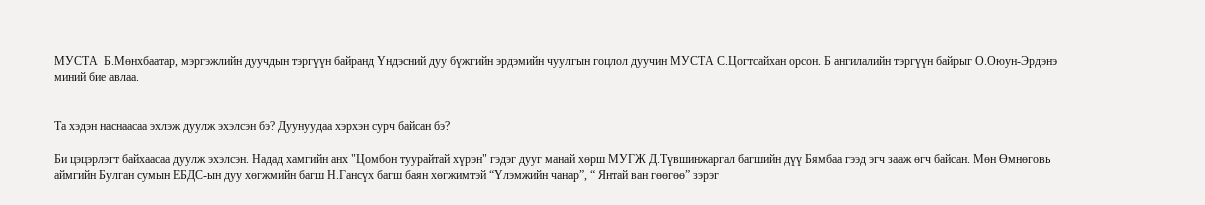МУСТА  Б.Мөнхбаатар, мэргэжлийн дуучдын тэргүүн байранд Үндэсний дуу бүжгийн эрдэмийн чуулгын гоцлол дуучин МУСТА С.Цогтсайхан орсон. Б ангилалийн тэргүүн байрыг О.Оюун-Эрдэнэ миний бие авлаа.


Та хэдэн наснаасаа эхлэж дуулж эхэлсэн бэ? Дуунуудаа хэрхэн сурч байсан бэ?

Би цэцэрлэгт байхаасаа дуулж эхэлсэн. Надад хамгийн анх "Цомбон туурайтай хүрэн" гэдэг дууг манай хөрш МУГЖ Д.Түвшинжаргал багшийн дүү Бямбаа гээд эгч зааж өгч байсан. Мөн Өмнөговь аймгийн Булган сумын ЕБДС-ын дуу хөгжмийн багш Н.Гансүх багш баян хөгжимтэй “Үлэмжийн чанар”, “ Янтай ван гөөгөө” зэрэг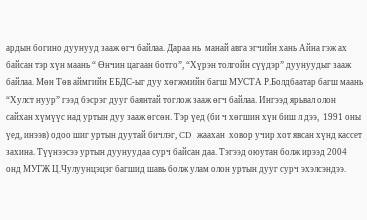ардын богино дуунууд зааж өгч байлаа. Дараа нь  манай авга эгчийн хань Айна гэж ах байсан тэр хүн маань “ Өнчин цагаан ботго”, “Хүрэн толгойн сүүдэр” дуунуудыг зааж байлаа. Мөн Төв аймгийн ЕБДС-ыг дуу хөгжмийн багш МУСТА Р.Болдбаатар багш маань “Хулст нуур” гээд бэсрэг дууг баянтай тоглож зааж өгч байлаа. Ингээд ярьвал олон сайхан хүмүүс над уртын дуу зааж өгсөн. Тэр үед (би ч хөгшин хүн биш л дээ,  1991 оны үед, инээв) одоо шиг уртын дуутай бичлэг, CD   жаахан  ховор учир хот явсан хүнд кассет захина. Түүнээсээ уртын дуунуудаа сурч байсан даа. Тэгээд оюутан болж ирээд 2004 онд МУГЖ Ц.Чулуунцэцэг багшид шавь болж улам олон уртын дууг сурч эхэлсэндээ.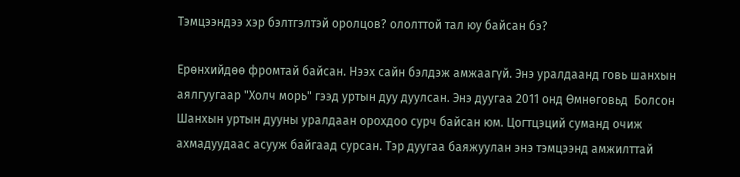Тэмцээндээ хэр бэлтгэлтэй оролцов? ололттой тал юу байсан бэ?

Ерөнхийдөө фромтай байсан. Нээх сайн бэлдэж амжаагүй. Энэ уралдаанд говь шанхын аялгуугаар "Холч морь" гээд уртын дуу дуулсан. Энэ дуугаа 2011 онд Өмнөговьд  Болсон Шанхын уртын дууны уралдаан орохдоо сурч байсан юм. Цогтцэций суманд очиж ахмадуудаас асууж байгаад сурсан. Тэр дуугаа баяжуулан энэ тэмцээнд амжилттай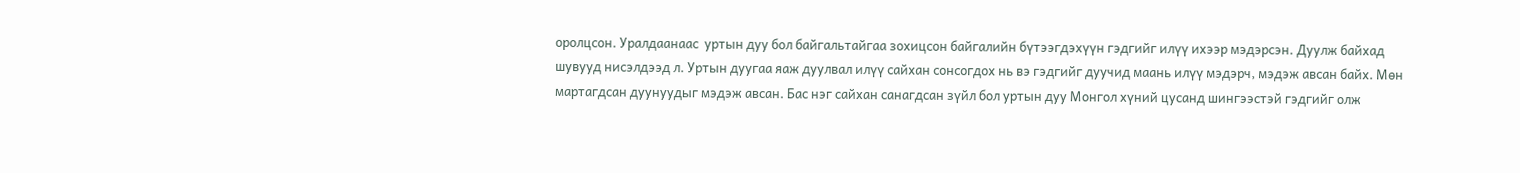оролцсон. Уралдаанаас  уртын дуу бол байгальтайгаа зохицсон байгалийн бүтээгдэхүүн гэдгийг илүү ихээр мэдэрсэн. Дуулж байхад шувууд нисэлдээд л. Уртын дуугаа яаж дуулвал илүү сайхан сонсогдох нь вэ гэдгийг дуучид маань илүү мэдэрч, мэдэж авсан байх. Мөн мартагдсан дуунуудыг мэдэж авсан. Бас нэг сайхан санагдсан зүйл бол уртын дуу Монгол хүний цусанд шингээстэй гэдгийг олж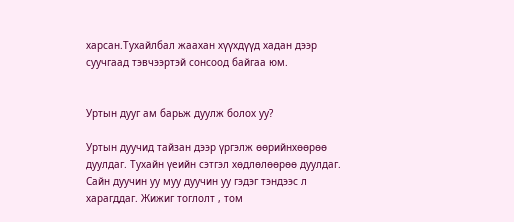харсан.Тухайлбал жаахан хүүхдүүд хадан дээр суучгаад тэвчээртэй сонсоод байгаа юм.


Уртын дууг ам барьж дуулж болох уу?

Уртын дуучид тайзан дээр үргэлж өөрийнхөөрөө дуулдаг. Тухайн үеийн сэтгэл хөдлөлөөрөө дуулдаг. Сайн дуучин уу муу дуучин уу гэдэг тэндээс л харагддаг. Жижиг тоглолт , том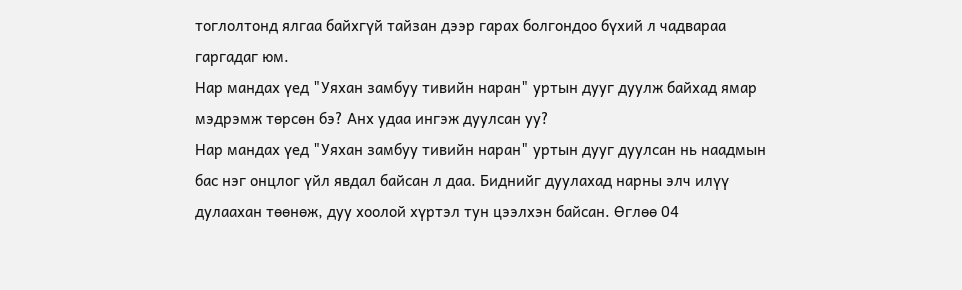тоглолтонд ялгаа байхгүй тайзан дээр гарах болгондоо бүхий л чадвараа гаргадаг юм.
Нар мандах үед "Уяхан замбуу тивийн наран" уртын дууг дуулж байхад ямар мэдрэмж төрсөн бэ? Анх удаа ингэж дуулсан уу?
Нар мандах үед "Уяхан замбуу тивийн наран" уртын дууг дуулсан нь наадмын бас нэг онцлог үйл явдал байсан л даа. Биднийг дуулахад нарны элч илүү дулаахан төөнөж, дуу хоолой хүртэл тун цээлхэн байсан. Өглөө 04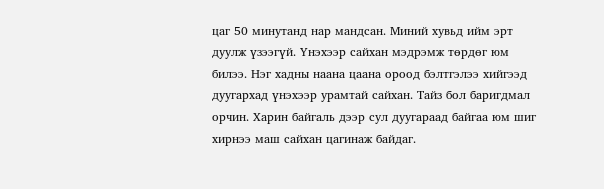цаг 50 минутанд нар мандсан. Миний хувьд ийм эрт дуулж үзээгүй. Үнэхээр сайхан мэдрэмж төрдөг юм билээ. Нэг хадны наана цаана ороод бэлтгэлээ хийгээд дуугархад үнэхээр урамтай сайхан. Тайз бол баригдмал орчин. Харин байгаль дээр сул дуугараад байгаа юм шиг хирнээ маш сайхан цагинаж байдаг.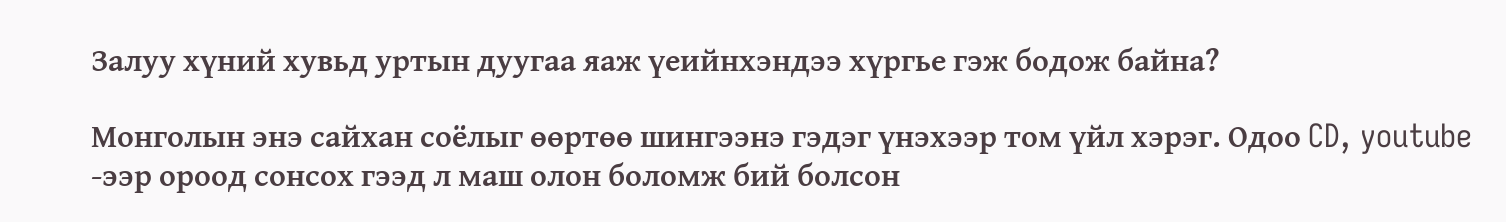Залуу хүний хувьд уртын дуугаа яаж үеийнхэндээ хүргье гэж бодож байна?

Монголын энэ сайхан соёлыг өөртөө шингээнэ гэдэг үнэхээр том үйл хэрэг. Одоо CD, youtube -ээр ороод сонсох гээд л маш олон боломж бий болсон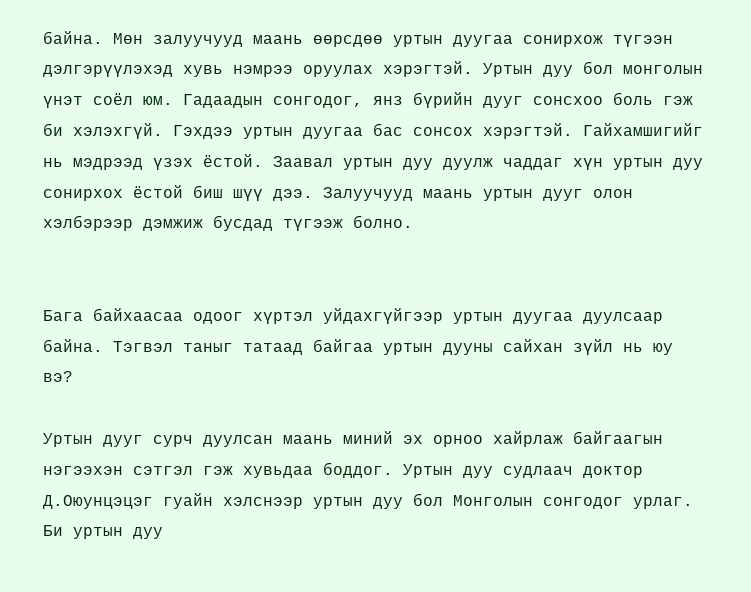байна. Мөн залуучууд маань өөрсдөө уртын дуугаа сонирхож түгээн дэлгэрүүлэхэд хувь нэмрээ оруулах хэрэгтэй. Уртын дуу бол монголын үнэт соёл юм. Гадаадын сонгодог, янз бүрийн дууг сонсхоо боль гэж би хэлэхгүй. Гэхдээ уртын дуугаа бас сонсох хэрэгтэй. Гайхамшигийг нь мэдрээд үзэх ёстой. Заавал уртын дуу дуулж чаддаг хүн уртын дуу сонирхох ёстой биш шүү дээ. Залуучууд маань уртын дууг олон хэлбэрээр дэмжиж бусдад түгээж болно.


Бага байхаасаа одоог хүртэл уйдахгүйгээр уртын дуугаа дуулсаар байна. Тэгвэл таныг татаад байгаа уртын дууны сайхан зүйл нь юу вэ?

Уртын дууг сурч дуулсан маань миний эх орноо хайрлаж байгаагын нэгээхэн сэтгэл гэж хувьдаа боддог. Уртын дуу судлаач доктор Д.Оюунцэцэг гуайн хэлснээр уртын дуу бол Монголын сонгодог урлаг. Би уртын дуу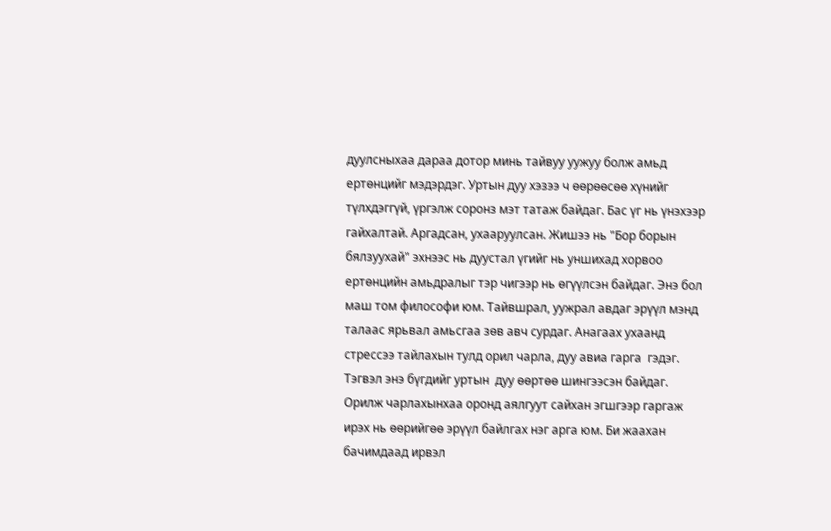дуулсныхаа дараа дотор минь тайвуу уужуу болж амьд ертөнцийг мэдэрдэг. Уртын дуу хэзээ ч өөрөөсөө хүнийг түлхдэггүй, үргэлж соронз мэт татаж байдаг. Бас үг нь үнэхээр гайхалтай. Аргадсан, ухааруулсан. Жишээ нь "Бор борын бялзуухай" эхнээс нь дуустал үгийг нь уншихад хорвоо ертөнцийн амьдралыг тэр чигээр нь өгүүлсэн байдаг. Энэ бол маш том философи юм. Тайвшрал, уужрал авдаг эрүүл мэнд талаас ярьвал амьсгаа зөв авч сурдаг. Анагаах ухаанд стрессээ тайлахын тулд орил чарла, дуу авиа гарга  гэдэг. Тэгвэл энэ бүгдийг уртын  дуу өөртөө шингээсэн байдаг. Орилж чарлахынхаа оронд аялгуут сайхан эгшгээр гаргаж ирэх нь өөрийгөө эрүүл байлгах нэг арга юм. Би жаахан бачимдаад ирвэл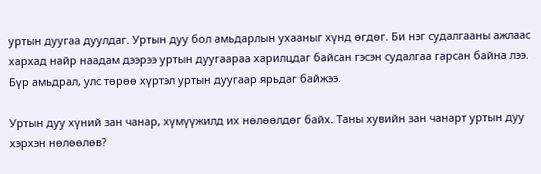уртын дуугаа дуулдаг. Уртын дуу бол амьдарлын ухааныг хүнд өгдөг. Би нэг судалгааны ажлаас хархад найр наадам дээрээ уртын дуугаараа харилцдаг байсан гэсэн судалгаа гарсан байна лээ. Бүр амьдрал, улс төрөө хүртэл уртын дуугаар ярьдаг байжээ.

Уртын дуу хүний зан чанар, хүмүүжилд их нөлөөлдөг байх. Таны хувийн зан чанарт уртын дуу хэрхэн нөлөөлөв?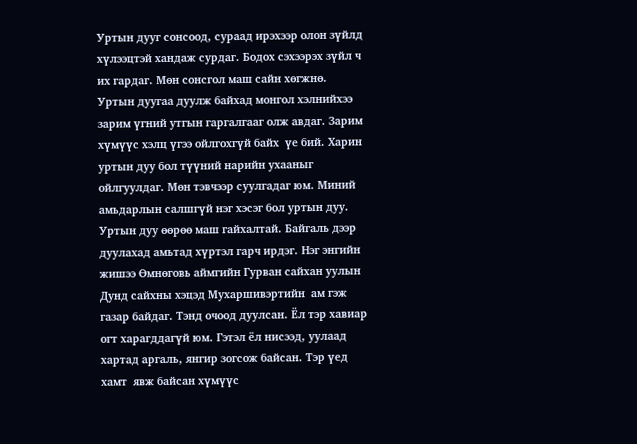Уртын дууг сонсоод, сураад ирэхээр олон зүйлд хүлээцтэй хандаж сурдаг. Бодох сэхээрэх зүйл ч их гардаг. Мөн сонсгол маш сайн хөгжнө. Уртын дуугаа дуулж байхад монгол хэлнийхээ зарим үгний утгын гаргалгааг олж авдаг. Зарим хүмүүс хэлц үгээ ойлгохгүй байх  үе бий. Харин уртын дуу бол түүний нарийн ухааныг ойлгуулдаг. Мөн тэвчээр суулгадаг юм. Миний амьдарлын салшгүй нэг хэсэг бол уртын дуу. Уртын дуу өөрөө маш гайхалтай. Байгаль дээр дуулахад амьтад хүртэл гарч ирдэг. Нэг энгийн жишээ Өмнөговь аймгийн Гурван сайхан уулын Дунд сайхны хэцэд Мухаршивэртийн  ам гэж газар байдаг. Тэнд очоод дуулсан. Ёл тэр хавиар огт харагддагүй юм. Гэтэл ёл нисээд, уулаад хартад аргаль, янгир зогсож байсан. Тэр үед хамт  явж байсан хүмүүс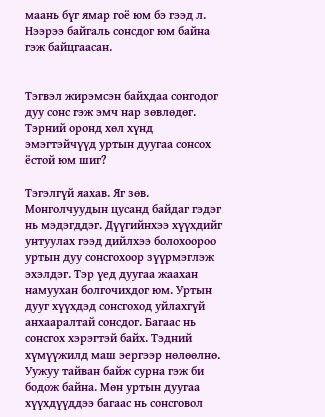маань бүг ямар гоё юм бэ гээд л. Нээрээ байгаль сонсдог юм байна гэж байцгаасан.


Тэгвэл жирэмсэн байхдаа сонгодог дуу сонс гэж эмч нар зөвлөдөг. Тэрний оронд хөл хүнд эмэгтэйчүүд уртын дуугаа сонсох ёстой юм шиг?

Тэгэлгүй яахав. Яг зөв. Монголчуудын цусанд байдаг гэдэг нь мэдэгддэг. Дүүгийнхээ хүүхдийг унтуулах гээд дийлхээ болохоороо уртын дуу сонсгохоор зүүрмэглэж эхэлдэг. Тэр үед дуугаа жаахан намуухан болгочихдог юм. Уртын дууг хүүхдэд сонсгоход уйлахгүй анхааралтай сонсдог. Багаас нь сонсгох хэрэгтэй байх. Тэдний хүмүүжилд маш эергээр нөлөөлнө. Уужуу тайван байж сурна гэж би бодож байна. Мөн уртын дуугаа хүүхдүүддээ багаас нь сонсговол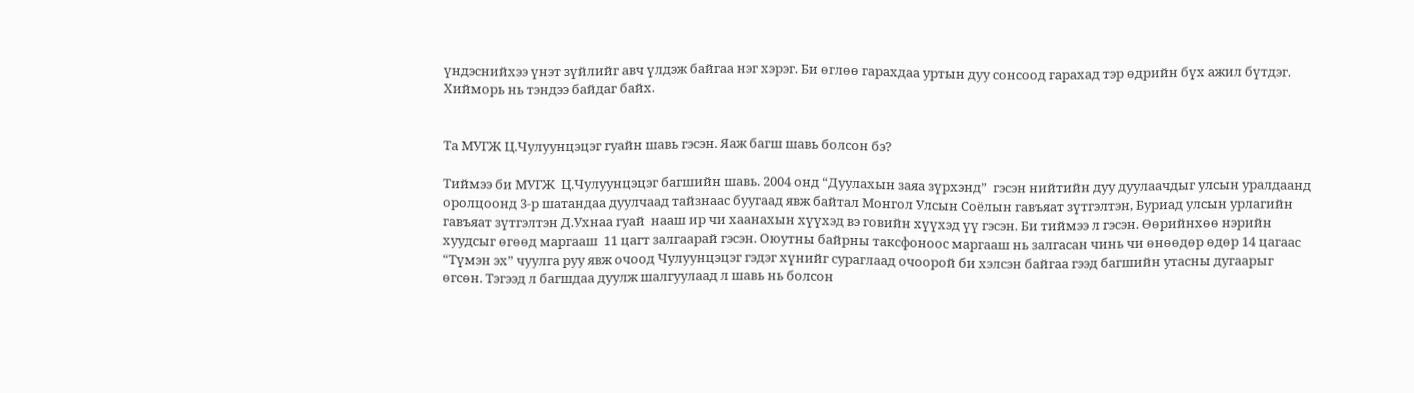үндэснийхээ үнэт зүйлийг авч үлдэж байгаа нэг хэрэг. Би өглөө гарахдаа уртын дуу сонсоод гарахад тэр өдрийн бүх ажил бүтдэг. Хийморь нь тэндээ байдаг байх.


Та МУГЖ Ц.Чулуунцэцэг гуайн шавь гэсэн. Яаж багш шавь болсон бэ?

Тиймээ би МУГЖ  Ц.Чулуунцэцэг багшийн шавь. 2004 онд “Дуулахын заяа зүрхэнд”  гэсэн нийтийн дуу дуулаачдыг улсын уралдаанд оролцоонд 3-р шатандаа дуулчаад тайзнаас буугаад явж байтал Монгол Улсын Соёлын гавъяат зүтгэлтэн, Буриад улсын урлагийн гавъяат зүтгэлтэн Д.Ухнаа гуай  нааш ир чи хаанахын хүүхэд вэ говийн хүүхэд үү гэсэн. Би тиймээ л гэсэн. Өөрийнхөө нэрийн хуудсыг өгөөд маргааш  11 цагт залгаарай гэсэн. Оюутны байрны таксфоноос маргааш нь залгасан чинь чи өнөөдөр өдөр 14 цагаас “Түмэн эх” чуулга руу явж очоод Чулуунцэцэг гэдэг хүнийг сураглаад очоорой би хэлсэн байгаа гээд багшийн утасны дугаарыг өгсөн. Тэгээд л багшдаа дуулж шалгуулаад л шавь нь болсон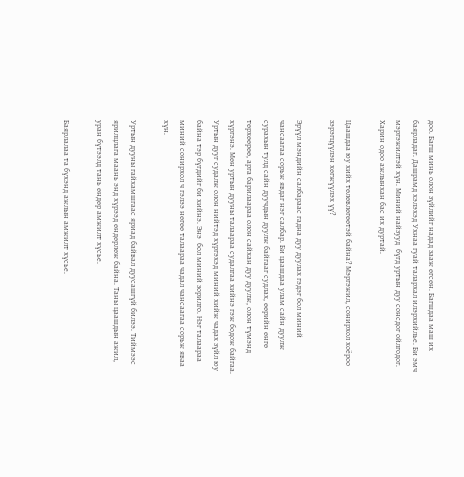доо. Багш минь олон зүйлийг надад зааж өгсөн. Багшдаа маш их баярладаг. Дашрамд хэлэхэд Ухнаа гуай талархал илэрхийлье. Би эмч мэргэжилтэй хүн. Миний найзууд  бүгд уртын дуу сонсдог ойлгодог. Харин одоо ажлынхан бас их дуртай.

Цаашдаа юу хийх төлөвлөгөөтэй байна? Мэргэжил, сонирхол хоёроо зэрэгцүүлэн хөгжүүлэх үү?

Эрүүл мэндийн салбараас гадна дуу дуулах гэдэг бол миний чансаагаа сорьж явдаг нэг салбар. Би цаашдаа улам сайн дуулж сурахын тулд сайн дуучдын дуулж байгааг судлах, өөрийн өнгө төрхөөрөө, арга барилаараа олон сайхан дуу дуулж, олон түмэнд хүргэнэ. Мөн уртын дууны талаараа судалгаа хийнэ гэж бодож байгаа. Уртын дууг судалж олон нийтэд хүргэхэд миний хийж чадах зүйл юу байна тэр бүгдийг би хийнэ. Энэ  бол миний зорилго. Нэг талаараа миний сонирхол ч гэлээ нөгөө талаараа чадал чансаагаа сорьж яваа хүн.

Уртын дууны гайхамшгаас яриад байвал дуусашгүй билээ. Тиймээс ярилцлага маань энд хүрээд өндөрлөж байна. Таны цаашдын ажил, уран бүтээлд тань өндөр амжилт хүсье.

Баярлалаа та бүхэнд ажлын амжилт хүсье.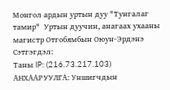Монгол ардын уртын дуу "Тунгалаг тамир"  Уртын дуучин, анагаах ухааны магистр Отгобямбын Оюун-Эрдэнэ
Сэтгэгдэл:
Таны IP: (216.73.217.103)
АНХААРУУЛГА: Уншигчдын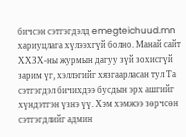бичсэн сэтгэгдэлд emegteichuud.mn хариуцлага хүлээхгүй болно. Манай сайт ХХЗХ-ны журмын дагуу зүй зохисгүй зарим үг, хэллэгийг хязгаарласан тул Та сэтгэгдэл бичихдээ бусдын эрх ашгийг хүндэтгэн үзнэ үү. Хэм хэмжээ зөрчсөн сэтгэгдлийг админ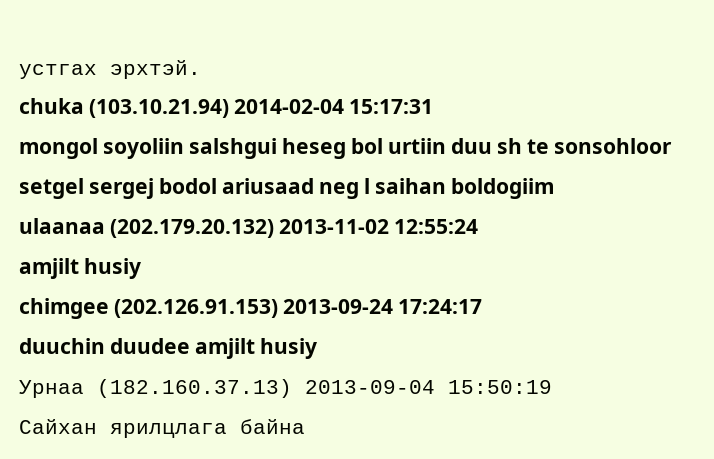устгах эрхтэй.
chuka (103.10.21.94) 2014-02-04 15:17:31
mongol soyoliin salshgui heseg bol urtiin duu sh te sonsohloor setgel sergej bodol ariusaad neg l saihan boldogiim
ulaanaa (202.179.20.132) 2013-11-02 12:55:24
amjilt husiy
chimgee (202.126.91.153) 2013-09-24 17:24:17
duuchin duudee amjilt husiy
Урнаа (182.160.37.13) 2013-09-04 15:50:19
Сайхан ярилцлага байна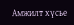Амжилт хүсье